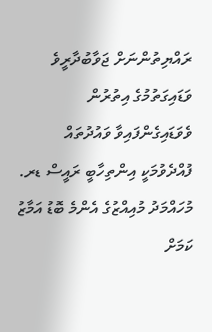ރައްޔިތުންނަށް ޖަވާބުދާރީވެ ވަޑައިގަތުމުގެ އިތުރުން ވެވަޑައިގެންފައިވާ ވައުދުތައް ފުއްދެވުމަކީ އިންތިހާބީ ރައީސް ޑރ. މުހައްމަދު މުއިއްޒުގެ އެންމެ ބޮޑު އަމާޒު ކަމަށް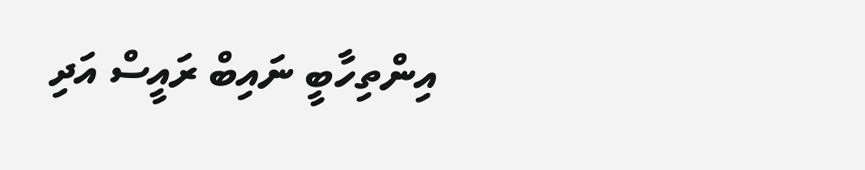އިންތިހާބީ ނައިބް ރައީސް އަދި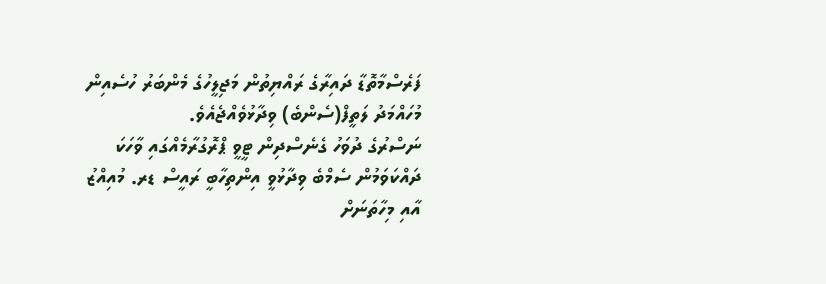ފަރެސްމާތޮޑާ ދައިރާގެ ރައްޔިތުން މަޖިލީހުގެ މެންބަރު ހުސެއިން މުހައްމަދު ލަތީފް(ސެންބެ) ވިދާޅުވެއްޖެއެވެ.
ނަސްރުގެ ދުވަހު ގެނެސްދިން ޓީވީ ޕްރޮގުރާމެއްގައި ވާހަކަ ދައްކަވަމުން ސެމްބެ ވިދާޅުވީ އިންތިހާބީ ރައީސް ޑރ. މުއިއްޒު އާއި މިހާތަނަށް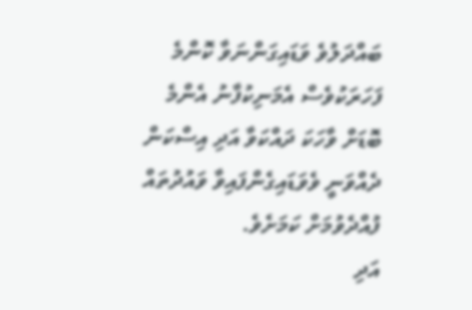ބައްދަލުވެ ވަޑައިގަންނަވާ ކޮންމެ ފަހަރަކުވެސް އެމަނިކުފާނު އެންމެ ބޮޑަށް ވާހަކަ ދައްކަވާ އަދި އިސްކަން ދެއްވަނީ ވެވަޑައިގެންފައިވާ ވައުދުތައް ފުއްދެވުމަށް ކަމަށެވެ.
އަދި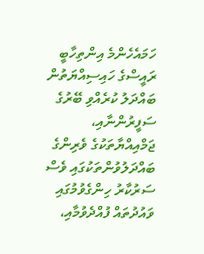ހަމައެހެންމެ އިންތިހާބީ ރައީސްގެ ހައިސިއްޔަތުން ބައްދަލު ކުރެއްވި ބޭރުގެ ސަފީރުންނާއި، ޖަމްއިއްޔާތަކުގެ ވެރިންގެ ބައްދަލުވުންތަކުގައި ވެސް ސަރުކާރު ހިންގެވުމުގައި ވައުދުތައް ފުއްދެވުމާއި،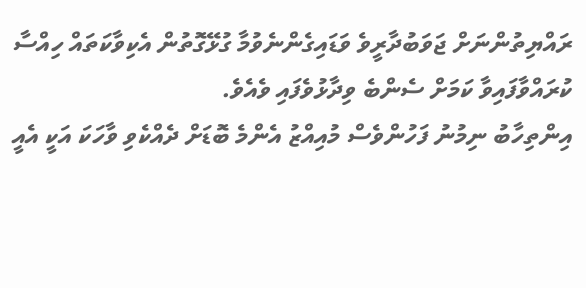ރައްޔިތުންނަށް ޖަވަބުދާރީވެ ވަޑައިގެންނެވުމާ ގުޅޭގޮތުން އެކިވާކަތައް ހިއްސާ ކުރައްވާފައިވާ ކަމަށް ސެންބެ ވިދާޅުވެފައި ވެއެވެ.
އިންތިހާބު ނިމުނު ފަހުންވެސް މުއިއްޒު އެންމެ ބޮޑަށް ދެއްކެވި ވާހަކަ އަކީ އެއީ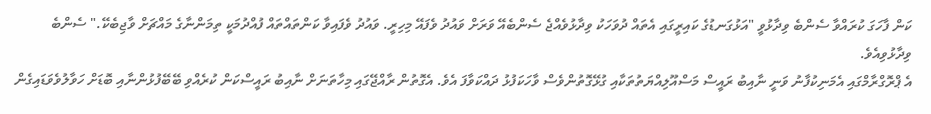ކަން ފާހަގަ ކުރައްވާ ސެންބެ ވިދާޅުވީ "އަޅުގަނޑުގެ ކައިރީގައި އެތައް ދުވަހަކު ވިދާޅުވެއްޖެ ސެންބެއޭ ވަރަށް ވައުދު ވެފައޭ މިހިރީ. ވައުދު ވެފައިވާ ކަންތައްތައް ފުއްދުމަކީ ތިމަންނާގެ މައްޗަށް ވާޖިބެކޭ." ސެންބެ ވިދާޅުވިއެވެ.
އެ ޕްރޮގްރާމްގައި އެމަނިކުފާނު ވަނީ ނާއިބު ރައީސް މަސްއޫލިއްޔަތުތަކާއި ގުޅޭގޮތުންވެސް ވާހަކަފުޅު ދައްކަވާފަ އެވެ. އެގޮތުން ރާއްޖޭގައި މިހާތަނަށް ނާއިބު ރައީސްކަން ކުރެއްވި ބޭބޭފުޅުންނާއި ބޮޑަށް ހަވާލުވެވަޑައިގެން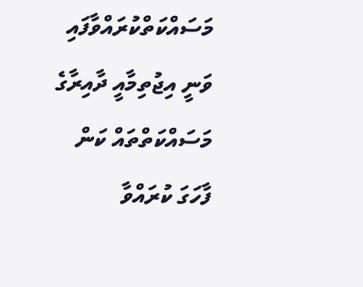މަސައްކަތްކުރައްވާފައި ވަނީ އިޖުތިމާއީ ދާއިރާގެ މަސައްކަތްތައް ކަން ފާހަގަ ކުރައްވާ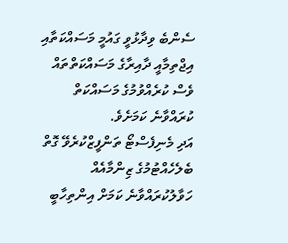ސެންބެ ވިދާޅުވީ ގައުމީ މަސައްކަތާއި އިޖްތިމާއީ ދާއިރާގެ މަސައްކަތްތައް ވެސް ކުރެއްވުމުގެ މަސައްކަތް ކުރައްވާނެ ކަމަށެވެ.
އަދި މެނިފެސްޓޯ ތަންފީޒްކުރެވޭ ގޮތް ބެލެހެއްޓުމުގެ ޒިންމާއެއް ހަވާލުކުރައްވާނެ ކަމަށް އިންތިހާބީ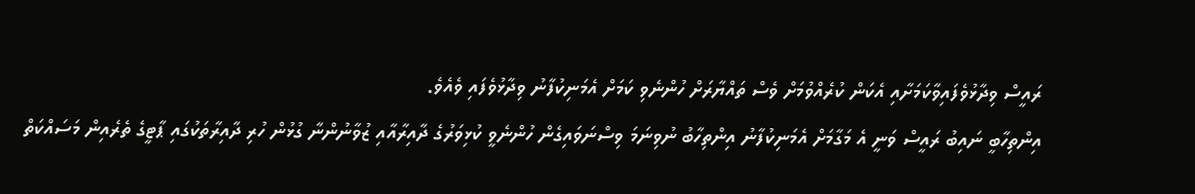ރައީސް ވިދާޅުވެފައިވާކަމަށާއި އެކަން ކުރެއްވުމަށް ވެސް ތައްޔާރަށް ހުންނެވި ކަމަށް އެމަނިކުފާނު ވިދާޅުވެފައި ވެއެވެ.
އިންތިހާބީ ނައިބު ރައީސް ވަނީ އެ މަގާމަށް އެމަނިކުފާނު އިންތިހާބު ނުވިނަމަ ވިސްނަވައިގެން ހުންނެވީ ކުޅިވަރުގެ ދާއިރާއާއި ޒުވާނުންނާ ގުޅުން ހުރި ދާއިރާތަކުގައި ޕާޓީގެ ތެރެއިން މަސައްކަތް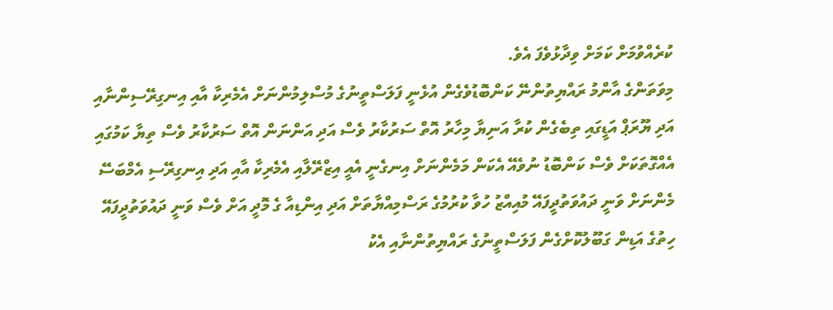ކުރެއްވުމަށް ކަމަށް ވިދާޅުވެފަ އެވެ.
މިވަތަންގެ އާންމު ރައްޔިތުންނޭ ކަންބޮޑުވެގެން އުޅެނީ ފަލަސްތީނުގެ މުސްލިމުންނަށް އެމެރިކާ އާއި އިނގިރޭސިންނާއި އަދި ޔޫރަޕް އަޑީގައި ތިބެގެން ކުރާ އަނިޔާ މިހާރު އޮތް ސަރުކާރު ވެސް އަދި އަންނަން އޮތް ސަރުކާރު ވެސް ތިޔާ ކަމުގައި އެއްގޮތަކަށް ވެސް ކަންބޮޑު ނުވެއޭ އެކަން މަމެންނަށް އިނގެނީ އެއީ އިޒްރޭލާއި އެމެރިކާ އާއި އަދި އިނގިރޭސި އެމްބަސޭ މެންނަށް ވަނީ ދައުވަތުދީފައޭ މުއިއްޒު ހުވާ ކުރުމުގެ ރަސްމިއްޔާތަށް އަދި އިންޑިއާ ގެ މޮދީ އަށް ވެސް ވަނީ ދައުވަތުދީފައޭ ހިތުގެ އަޑިން ގަބޫލުކޮށްގެން ފަލަސްތީނުގެ ރައްޔިތުންނާއި އެކު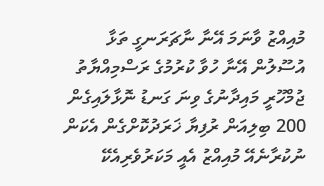މުއިއްޒު ވާނަމަ އޭނާ ނާޗަރަނގީ ތަޅާ އުސޫލުން އޭނާ ހުވާ ކުރުމުގެ ރަސްމިއްޔާތު ޖުމްހޫރީ މައިދާނުގެ ވިނަ ގަނޑު ނޮޅާލައިގެން 200 ބިލިއަން ރުފިޔާ ޚަރަދުކޮށްގެން އެކަން ނުކުރާނެއޭ މުއިއްޒު އެއީ މަކަރުވެރިއެކޭ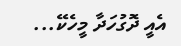އެއީ ދޮގުހަދާ މީހެކޭ...